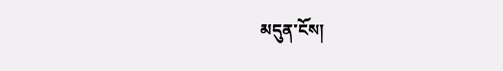མདུན་ངོས།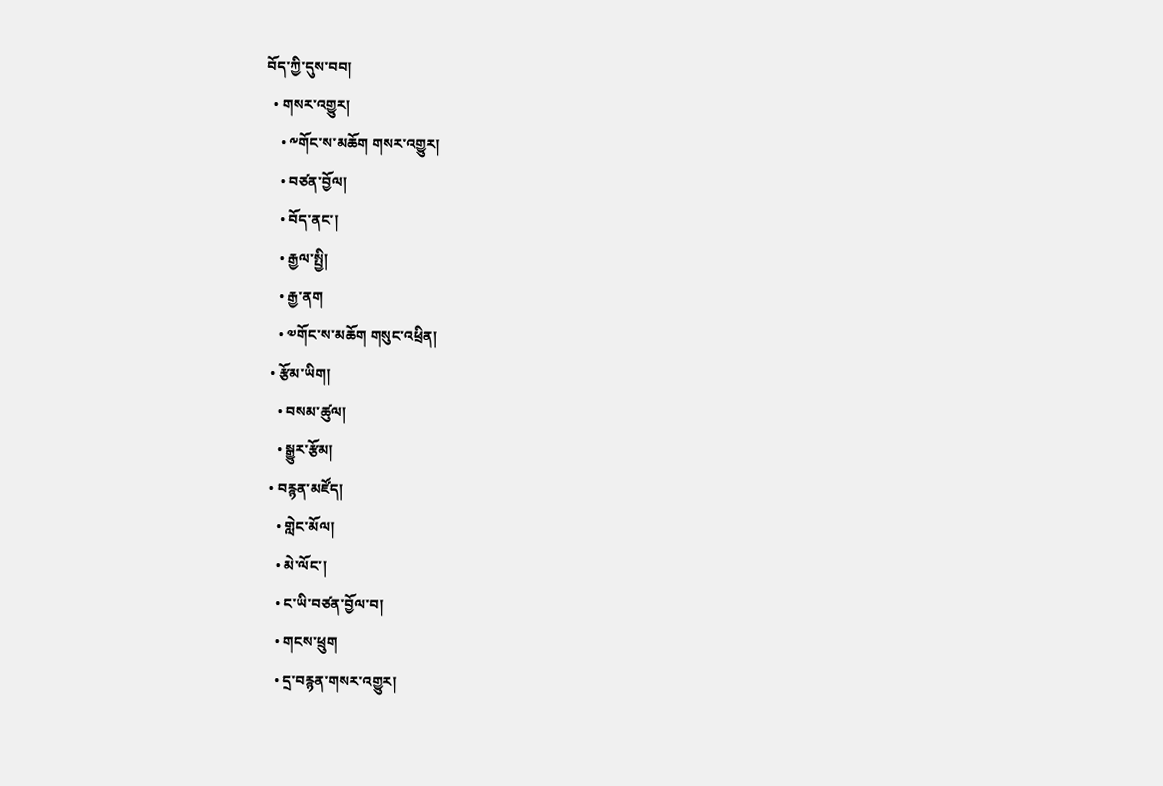བོད་ཀྱི་དུས་བབ།
  • གསར་འགྱུར།
    • ༸གོང་ས་མཆོག གསར་འགྱུར།
    • བཙན་བྱོལ།
    • བོད་ནང་།
    • རྒྱལ་སྤྱི།
    • རྒྱ་ནག
    • ༧གོང་ས་མཆོག གསུང་འཕྲིན།
  • རྩོམ་ཡིག།
    • བསམ་ཚུལ།
    • སྒྱུར་རྩོམ།
  • བརྙན་མཛོད།
    • གླེང་མོལ།
    • མེ་ལོང་།
    • ང་ཡི་བཙན་བྱོལ་བ།
    • གངས་ཕྲུག
    • དྲ་བརྙན་གསར་འགྱུར།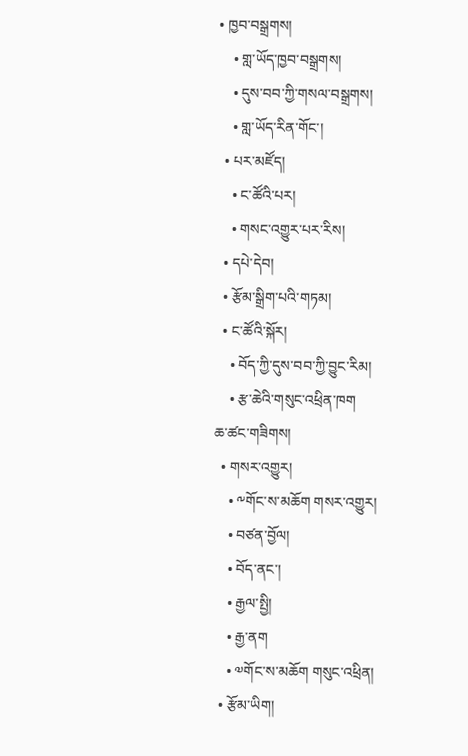• ཁྱབ་བསྒྲགས།
    • གླ་ཡོད་ཁྱབ་བསྒྲགས།
    • དུས་བབ་ཀྱི་གསལ་བསྒྲགས།
    • གླ་ཡོད་རིན་གོང་།
  • པར་མཛོད།
    • ང་ཚོའི་པར།
    • གསང་འགྱུར་པར་རིས།
  • དཔེ་དེབ།
  • རྩོམ་སྒྲིག་པའི་གཏམ།
  • ང་ཚོའི་སྐོར།
    • བོད་ཀྱི་དུས་བབ་ཀྱི་བྱུང་རིམ།
    • རྩ་ཆེའི་གསུང་འཕྲིན་ཁག
ཆ་ཚང་གཟིགས།
  • གསར་འགྱུར།
    • ༸གོང་ས་མཆོག གསར་འགྱུར།
    • བཙན་བྱོལ།
    • བོད་ནང་།
    • རྒྱལ་སྤྱི།
    • རྒྱ་ནག
    • ༧གོང་ས་མཆོག གསུང་འཕྲིན།
  • རྩོམ་ཡིག།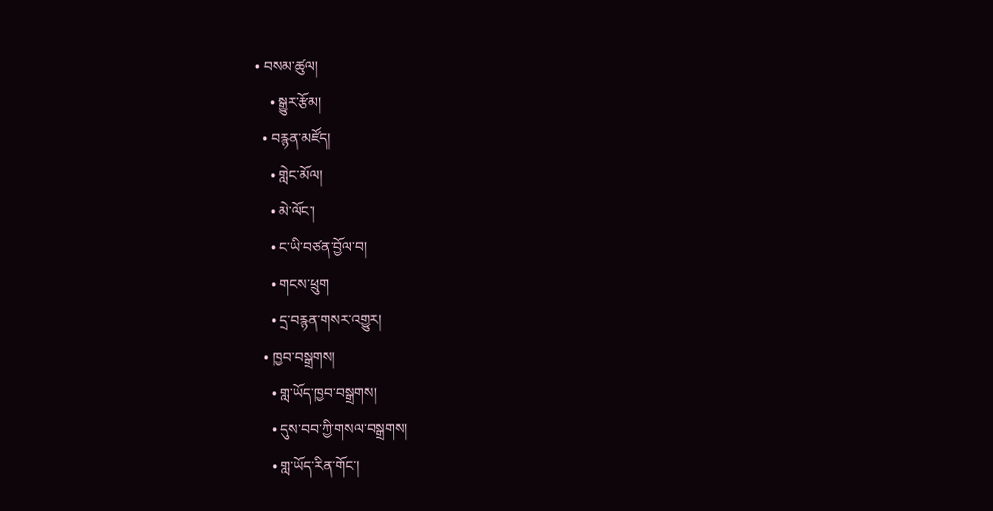• བསམ་ཚུལ།
    • སྒྱུར་རྩོམ།
  • བརྙན་མཛོད།
    • གླེང་མོལ།
    • མེ་ལོང་།
    • ང་ཡི་བཙན་བྱོལ་བ།
    • གངས་ཕྲུག
    • དྲ་བརྙན་གསར་འགྱུར།
  • ཁྱབ་བསྒྲགས།
    • གླ་ཡོད་ཁྱབ་བསྒྲགས།
    • དུས་བབ་ཀྱི་གསལ་བསྒྲགས།
    • གླ་ཡོད་རིན་གོང་།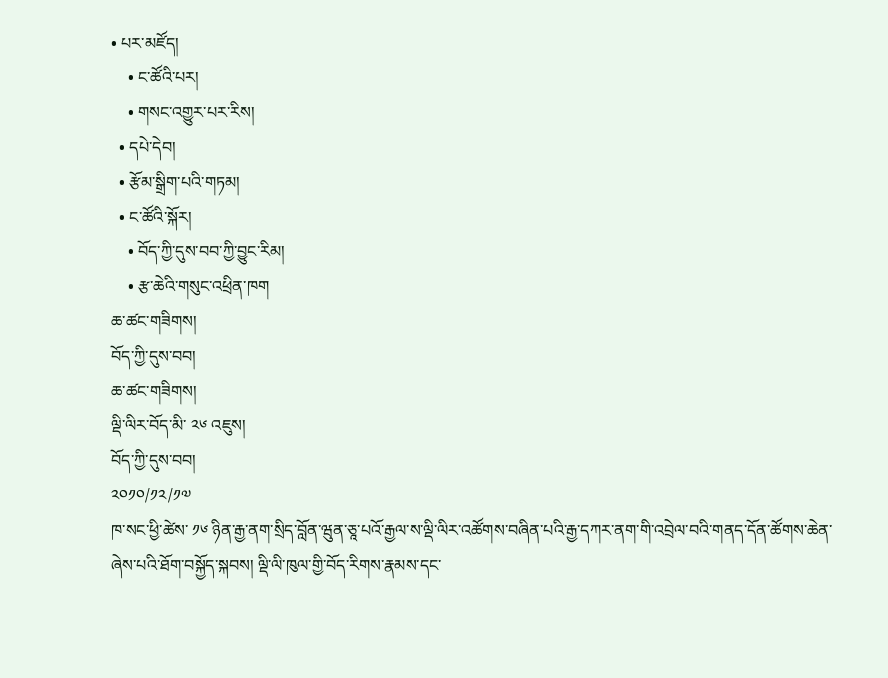• པར་མཛོད།
    • ང་ཚོའི་པར།
    • གསང་འགྱུར་པར་རིས།
  • དཔེ་དེབ།
  • རྩོམ་སྒྲིག་པའི་གཏམ།
  • ང་ཚོའི་སྐོར།
    • བོད་ཀྱི་དུས་བབ་ཀྱི་བྱུང་རིམ།
    • རྩ་ཆེའི་གསུང་འཕྲིན་ཁག
ཆ་ཚང་གཟིགས།
བོད་ཀྱི་དུས་བབ།
ཆ་ཚང་གཟིགས།
ལྡི་ལིར་བོད་མི་ ༢༦ འཇུས།
བོད་ཀྱི་དུས་བབ།
༢༠༡༠/༡༢/༡༧
ཁ་སང་ཕྱི་ཚེས་ ༡༦ ཉིན་རྒྱ་ནག་སྲིད་བློན་ཝུན་ཅཱ་པའོ་རྒྱལ་ས་ལྡི་ལིར་འཚོགས་བཞིན་པའི་རྒྱ་དཀར་ནག་གི་འབྲེལ་བའི་གནད་དོན་ཚོགས་ཆེན་ཞེས་པའི་ཐོག་བསྐྱོད་སྐབས། ལྡི་ལི་ཁུལ་གྱི་བོད་རིགས་རྣམས་དང་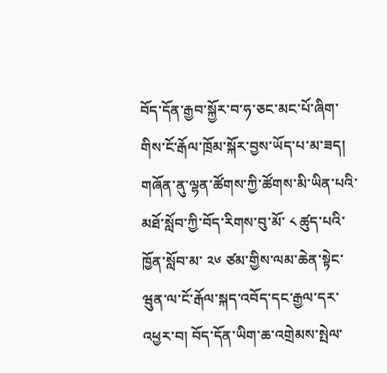བོད་དོན་རྒྱབ་སྐྱོར་བ་ཧ་ཅང་མང་པོ་ཞིག་གིས་ངོ་རྒོལ་ཁྲོམ་སྐོར་བྱས་ཡོད་པ་མ་ཟད། གཞོན་ནུ་ལྷན་ཚོགས་ཀྱི་ཚོགས་མི་ཡིན་པའི་མཐོ་སློབ་ཀྱི་བོད་རིགས་བུ་མོ་ ༨ ཚུད་པའི་ཁྱོན་སློབ་མ་ ༢༦ ཙམ་གྱིས་ལམ་ཆེན་སྟེང་ཝུན་ལ་ངོ་རྒོལ་སྐད་འབོད་དང་རྒྱལ་དར་འཕྱར་བ། བོད་དོན་ཡིག་ཆ་འགྲེམས་སྤེལ་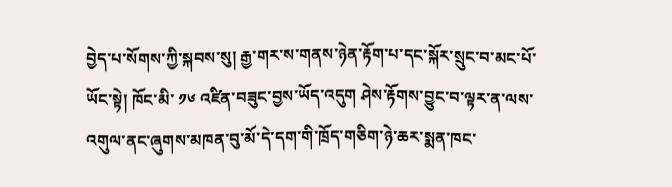བྱེད་པ་སོགས་ཀྱི་སྐབས་སུ། རྒྱ་གར་ས་གནས་ཉེན་རྟོག་པ་དང་སྐོར་སྲུང་བ་མང་པོ་ཡོང་སྟེ། ཁོང་མི་ ༡༦ འཛིན་བཟུང་བྱས་ཡོད་འདུག ཤེས་རྟོགས་བྱུང་བ་ལྟར་ན་ལས་འགུལ་ནང་ཞུགས་མཁན་བུ་མོ་དེ་དག་གི་ཁྲོད་གཅིག་ཉེ་ཆར་སྨན་ཁང་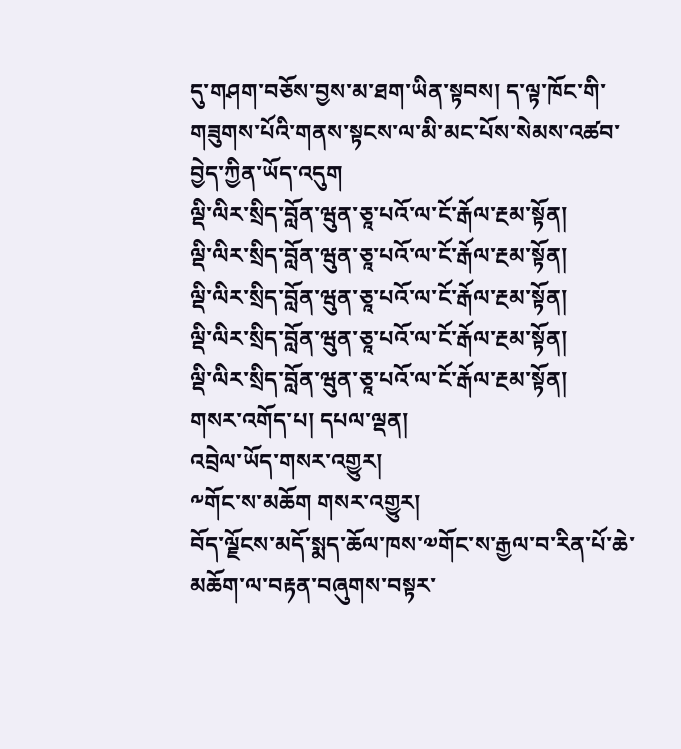དུ་གཤག་བཅོས་བྱས་མ་ཐག་ཡིན་སྟབས། ད་ལྟ་ཁོང་གི་གཟུགས་པོའི་གནས་སྟངས་ལ་མི་མང་པོས་སེམས་འཚབ་བྱེད་ཀྱིན་ཡོད་འདུག
ལྡི་ལིར་སྲིད་བློན་ཝུན་ཅཱ་པའོ་ལ་ངོ་རྒོལ་རྔམ་སྟོན།
ལྡི་ལིར་སྲིད་བློན་ཝུན་ཅཱ་པའོ་ལ་ངོ་རྒོལ་རྔམ་སྟོན།
ལྡི་ལིར་སྲིད་བློན་ཝུན་ཅཱ་པའོ་ལ་ངོ་རྒོལ་རྔམ་སྟོན།
ལྡི་ལིར་སྲིད་བློན་ཝུན་ཅཱ་པའོ་ལ་ངོ་རྒོལ་རྔམ་སྟོན།
ལྡི་ལིར་སྲིད་བློན་ཝུན་ཅཱ་པའོ་ལ་ངོ་རྒོལ་རྔམ་སྟོན།
གསར་འགོད་པ། དཔལ་ལྡན།
འབྲེལ་ཡོད་གསར་འགྱུར།
༸གོང་ས་མཆོག གསར་འགྱུར།
བོད་ལྗོངས་མདོ་སྨད་ཆོལ་ཁས་༧གོང་ས་རྒྱལ་བ་རིན་པོ་ཆེ་མཆོག་ལ་བརྟན་བཞུགས་བསྟར་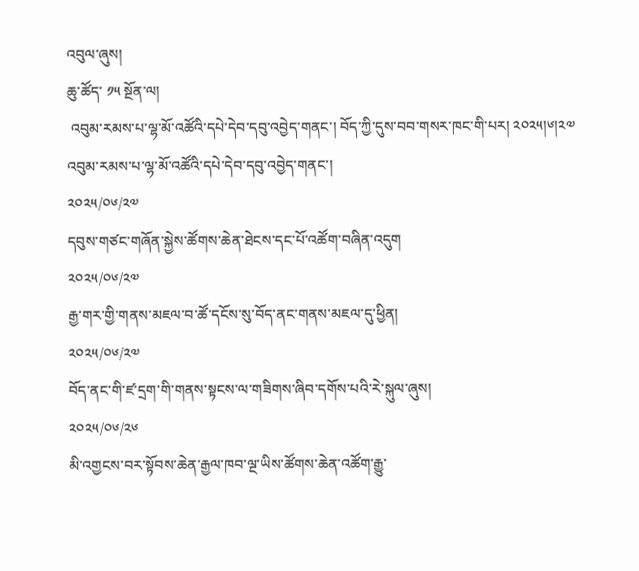འབུལ་ཞུས།
ཆུ་ཚོད་ ༡༥ སྔོན་ལ།
 འབུམ་རམས་པ་ལྷ་མོ་འཚོའི་དཔེ་དེབ་དབུ་འབྱེད་གནང་། བོད་ཀྱི་དུས་བབ་གསར་ཁང་གི་པར། ༢༠༢༥།༦།༢༧
འབུམ་རམས་པ་ལྷ་མོ་འཚོའི་དཔེ་དེབ་དབུ་འབྱེད་གནང་།
༢༠༢༥/༠༦/༢༧
དབུས་གཙང་གཞོན་སྐྱེས་ཚོགས་ཆེན་ཐེངས་དང་པོ་འཚོག་བཞིན་འདུག
༢༠༢༥/༠༦/༢༧
རྒྱ་གར་གྱི་གནས་མཇལ་བ་ཚོ་དངོས་སུ་བོད་ནང་གནས་མཇལ་དུ་ཕྱིན།
༢༠༢༥/༠༦/༢༧
བོད་ནང་གི་ཛ་དྲག་གི་གནས་སྟངས་ལ་གཟིགས་ཞིབ་དགོས་པའི་རེ་སྐུལ་ཞུས།
༢༠༢༥/༠༦/༢༦
མི་འགྱངས་བར་སྟོབས་ཆེན་རྒྱལ་ཁབ་ལྔ་ཡིས་ཚོགས་ཆེན་འཚོག་རྒྱུ་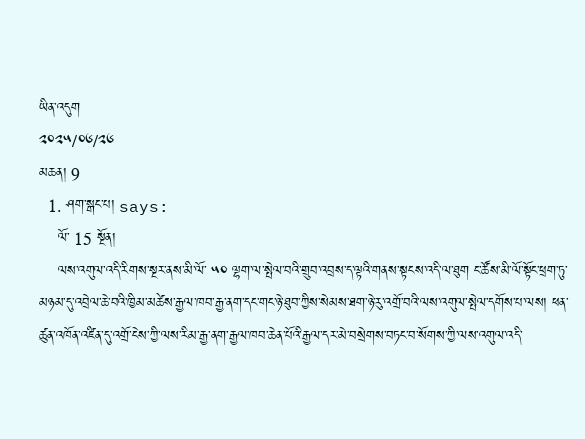ཡིན་འདུག
༢༠༢༥/༠༦/༢༦
མཆན། 9
  1. ཤག་སྒང་པ། says:
    ལོ་ 15 སྔོན།
    ལས་འགུལ་འདི་རིགས་སྔར་ནས་མི་ལོ་ ༥༠ ལྷག་ལ་སྤེལ་བའི་གྲུབ་འབྲས་ད་ལྟའི་གནས་སྟངས་འདི་ལ་ཐུག ང་ཚོས་མི་ལོ་སྟོང་ཕྲག་ཏུ་མཉམ་དུ་འབྲེལ་ཆེ་བའི་ཁྱིམ་མཚེས་རྒྱལ་ཁབ་རྒྱ་ནག་དང་གང་ཉེ་ཐུབ་ཀྱིས་སེམས་ཐག་ཉེ་རུ་འགྲོ་བའི་ལས་འགུལ་སྤེལ་དགོས་པ་ལས། ཕན་ཚུན་འཁོན་འཛིན་དུ་འགྲོ་ངེས་ཀྱི་ལས་རིམ་རྒྱ་ནག་རྒྱལ་ཁབ་ཆེན་པོའི་རྒྱལ་དར་མེ་བསྲེགས་བཏང་བ་སོགས་ཀྱི་ལས་འགུལ་འདི་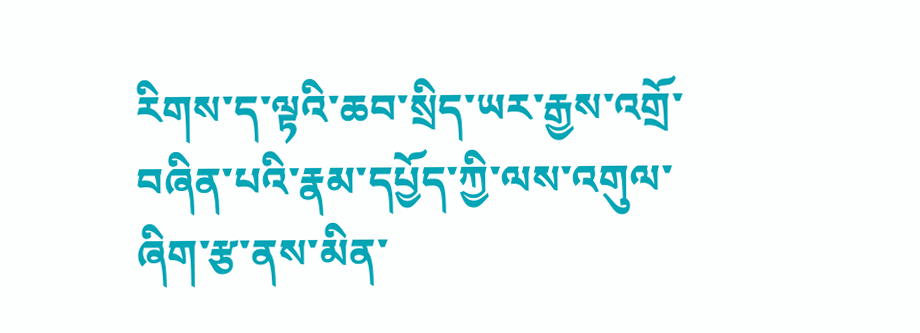རིགས་ད་ལྟའི་ཆབ་སྲིད་ཡར་རྒྱས་འགྲོ་བཞིན་པའི་རྣམ་དཔྱོད་ཀྱི་ལས་འགུལ་ཞིག་རྩ་ནས་མིན་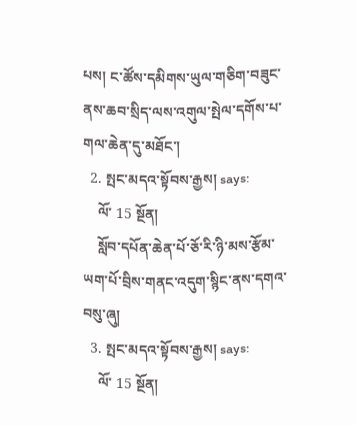པས། ང་ཚོས་དམིགས་ཡུལ་གཅིག་བཟུང་ནས་ཆབ་སྲིད་ལས་འགུལ་སྤེལ་དགོས་པ་གལ་ཆེན་དུ་མཐོང་།
  2. སྤང་མདའ་སྟོབས་རྒྱས། says:
    ལོ་ 15 སྔོན།
    སློབ་དཔོན་ཆེན་པོ་ཅོ་རི་ཉི་མས་རྩོམ་ཡག་པོ་བྲིས་གནང་འདུག་སྙིང་ནས་དགའ་བསུ་ཞུ།
  3. སྤང་མདའ་སྟོབས་རྒྱས། says:
    ལོ་ 15 སྔོན།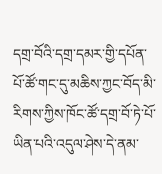དགྲ་བོའི་དགྲ་དམར་གྱི་དཔོན་པོ་ཚོ་གང་དུ་མཆིས་ཀྱང་བོད་མི་རིགས་ཀྱིས་ཁོང་ཚོ་དགྲ་བོ་ཏེ་པོ་ཡིན་པའི་འདུལ་ཤེས་དེ་ནམ་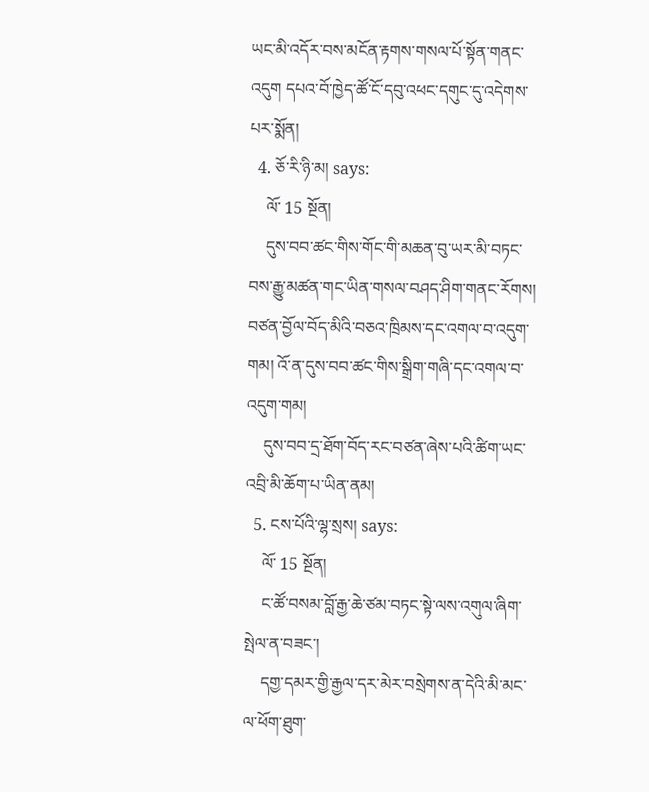ཡང་མི་འདོར་བས་མངོན་རྟགས་གསལ་པོ་སྟོན་གནང་འདུག དཔའ་བོ་ཁྱེད་ཚོ་ངོ་དབུ་འཕང་དགུང་དུ་འདེགས་པར་སྨོན།
  4. ཅོ་རི་ཉི་མ། says:
    ལོ་ 15 སྔོན།
    དུས་བབ་ཚང་གིས་གོང་གི་མཆན་བུ་ཡར་མི་བཏང་བས་རྒྱུ་མཚན་གང་ཡིན་གསལ་བཤད་ཤིག་གནང་རོགས། བཙན་བྱོལ་བོད་མིའི་བཅའ་ཁྲིམས་དང་འགལ་བ་འདུག་གམ། འོ་ན་དུས་བབ་ཚང་གིས་སྒྲིག་གཞི་དང་འགལ་བ་འདུག་གམ།
    དུས་བབ་དྲ་ཐོག་བོད་རང་བཙན་ཞེས་པའི་ཚིག་ཡང་འབྲི་མི་ཆོག་པ་ཡིན་ནམ།
  5. ངས་པོའི་ལྷ་སྲས། says:
    ལོ་ 15 སྔོན།
    ང་ཚོ་བསམ་བློ་རྒྱ་ཆེ་ཙམ་བཏང་སྟེ་ལས་འགུལ་ཞིག་སྤེལ་ན་བཟང་།
    དགྱ་དམར་གྱི་རྒྱལ་དར་མེར་བསྲེགས་ན་དེའི་མི་མང་ལ་ཕོག་ཐུག་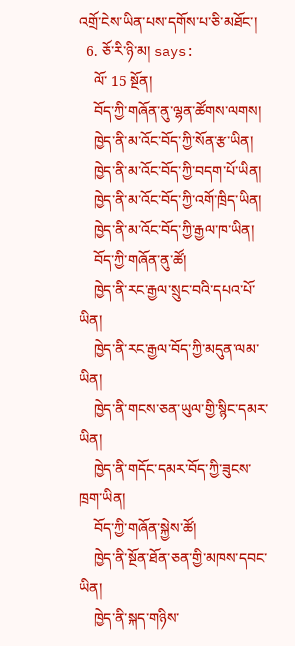འགྲོ་ངེས་ཡིན་པས་དགོས་པ་ཅི་མཐོང་།
  6. ཅོ་རི་ཉི་མ། says:
    ལོ་ 15 སྔོན།
    བོད་ཀྱི་གཞོན་ནུ་ལྷན་ཚོགས་ལགས།
    ཁྱེད་ནི་མ་འོང་བོད་ཀྱི་སོན་རྩ་ཡིན།
    ཁྱེད་ནི་མ་འོང་བོད་ཀྱི་བདག་པོ་ཡིན།
    ཁྱེད་ནི་མ་འོང་བོད་ཀྱི་འགོ་ཁྲིད་ཡིན།
    ཁྱེད་ནི་མ་འོང་བོད་ཀྱི་རྒྱལ་ཁ་ཡིན།
    བོད་ཀྱི་གཞོན་ནུ་ཚོ།
    ཁྱེད་ནི་རང་རྒྱལ་སྲུང་བའི་དཔའ་པོ་ཡིན།
    ཁྱེད་ནི་རང་རྒྱལ་བོད་ཀྱི་མདུན་ལམ་ཡིན།
    ཁྱེད་ནི་གངས་ཅན་ཡུལ་གྱི་སྙིང་དམར་ཡིན།
    ཁྱེད་ནི་གདོང་དམར་བོད་ཀྱི་ཟུངས་ཁྲག་ཡིན།
    བོད་ཀྱི་གཞོན་སྐྱེས་ཚོ།
    ཁྱེད་ནི་སྔོན་ཐོན་ཅན་གྱི་མཁས་དབང་ཡིན།
    ཁྱེད་ནི་སྐད་གཉིས་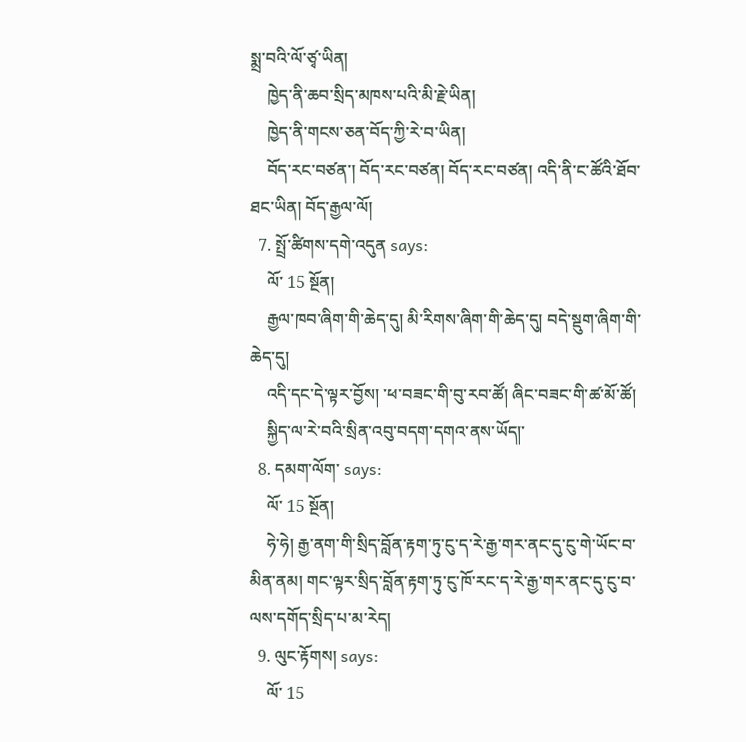སྨྲ་བའི་ལོ་ཙྭ་ཡིན།
    ཁྱེད་ནི་ཆབ་སྲིད་མཁས་པའི་མི་རྗེ་ཡིན།
    ཁྱེད་ནི་གངས་ཅན་བོད་ཀྱི་རེ་བ་ཡིན།
    བོད་རང་བཙན་། བོད་རང་བཙན། བོད་རང་བཙན། འདི་ནི་ང་ཚོའི་ཐོབ་ཐང་ཡིན། བོད་རྒྱལ་ལོ།
  7. སྤྲོ་ཚིགས་དགེ་འདུན says:
    ལོ་ 15 སྔོན།
    རྒྱལ་ཁབ་ཞིག་གི་ཆེད་དུ། མི་རིགས་ཞིག་གི་ཆེད་དུ། བདེ་སྡུག་ཞིག་གི་ཆེད་དུ།
    འདི་དང་དེ་ལྟར་བྱོས། ་ཕ་བཟང་གི་བུ་རབ་ཚོ། ཞིང་བཟང་གི་ཚ་མོ་ཚོ།
    སྐྱིད་ལ་རེ་བའི་སྲིན་འབུ་བདག་དགའ་ནས་ཡོད།་
  8. དམག་ལོག་ says:
    ལོ་ 15 སྔོན།
    ཧེ་ཧེ། རྒྱ་ནག་གི་སྲིད་བློན་རྟག་ཏུ་ངུ་ད་རེ་རྒྱ་གར་ནང་དུ་ངུ་གེ་ཡོང་བ་མིན་ནམ། གང་ལྟར་སྲིད་བློན་རྟག་ཏུ་ངུ་ཁོ་རང་ད་རེ་རྒྱ་གར་ནང་དུ་ངུ་བ་ལས་དགོད་སྲིད་པ་མ་རེད།
  9. ལུང་རྟོགས། says:
    ལོ་ 15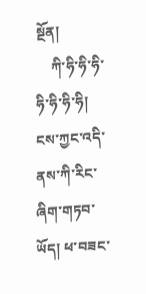སྔོན།
    ཀི་ཧི་ཧི་ཧི་ཧི་ཧི་ཧི་ཧི། ངས་ཀྱང་འདི་ནས་ཀི་རིང་ཞིག་གཏབ་ཡོད། ཕ་བཟང་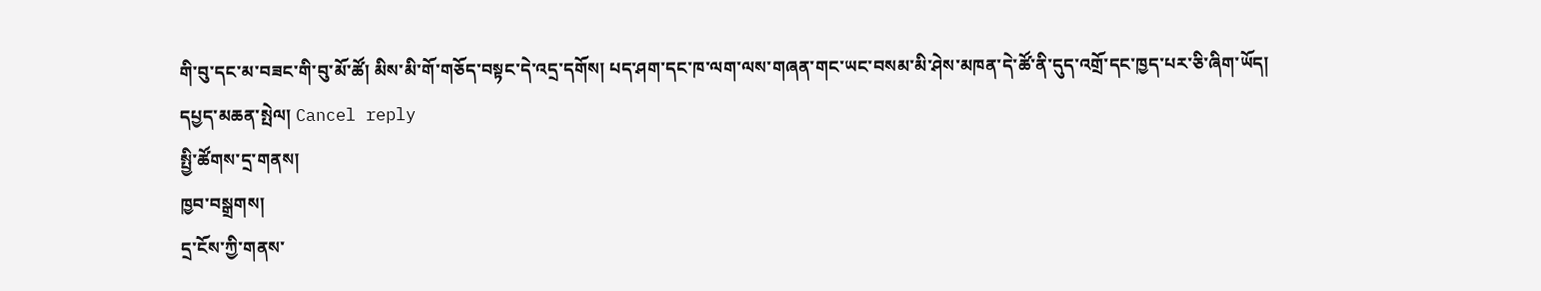གི་བུ་དང་མ་བཟང་གི་བུ་མོ་ཚོ། མིས་མི་གོ་གཅོད་བསྟང་དེ་འདྲ་དགོས། པད་ཤག་དང་ཁ་ལག་ལས་གཞན་གང་ཡང་བསམ་མི་ཤེས་མཁན་དེ་ཚོ་ནི་དུད་འགྲོ་དང་ཁྱད་པར་ཅི་ཞིག་ཡོད།
དཔྱད་མཆན་སྤེལ། Cancel reply
སྤྱི་ཚོགས་དྲ་གནས།
ཁྱབ་བསྒྲགས།
དྲ་ངོས་ཀྱི་གནས་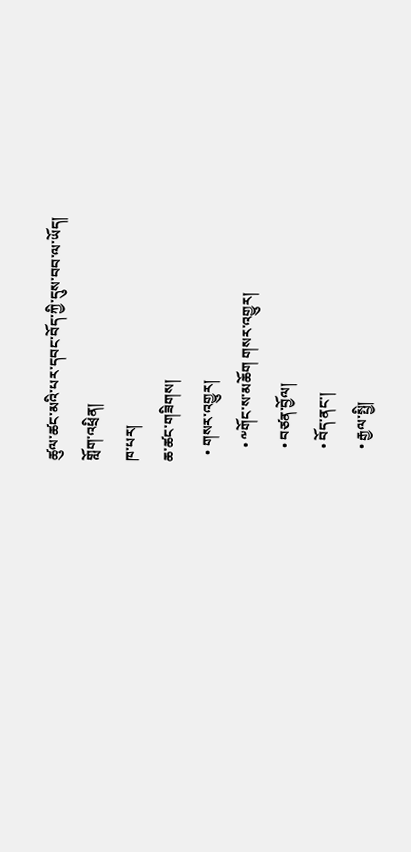ཚུལ་ཚང་མའི་པར་དབང་བོད་ཀྱི་དུས་བབ་ལ་ཡོད།
གློག་འཕྲིན།
ཁ་པར།
ཆ་ཚང་གཟིགས།
  • གསར་འགྱུར།
    • ༸གོང་ས་མཆོག གསར་འགྱུར།
    • བཙན་བྱོལ།
    • བོད་ནང་།
    • རྒྱལ་སྤྱི།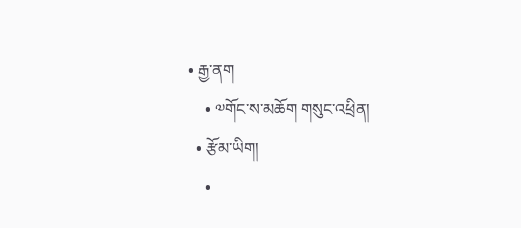• རྒྱ་ནག
    • ༧གོང་ས་མཆོག གསུང་འཕྲིན།
  • རྩོམ་ཡིག།
    •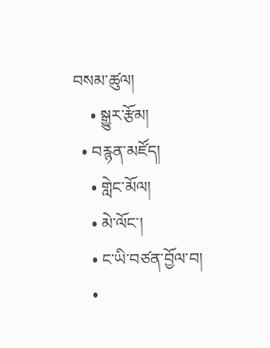བསམ་ཚུལ།
    • སྒྱུར་རྩོམ།
  • བརྙན་མཛོད།
    • གླེང་མོལ།
    • མེ་ལོང་།
    • ང་ཡི་བཙན་བྱོལ་བ།
    •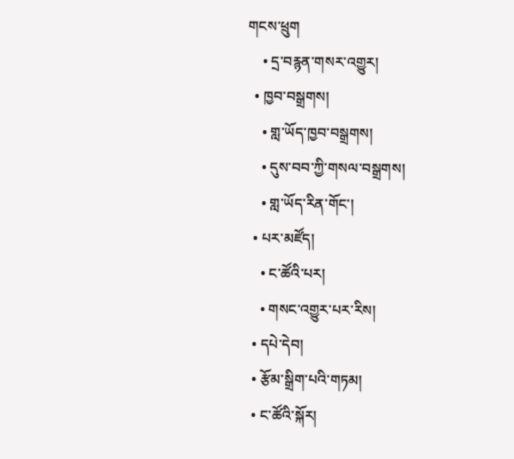གངས་ཕྲུག
    • དྲ་བརྙན་གསར་འགྱུར།
  • ཁྱབ་བསྒྲགས།
    • གླ་ཡོད་ཁྱབ་བསྒྲགས།
    • དུས་བབ་ཀྱི་གསལ་བསྒྲགས།
    • གླ་ཡོད་རིན་གོང་།
  • པར་མཛོད།
    • ང་ཚོའི་པར།
    • གསང་འགྱུར་པར་རིས།
  • དཔེ་དེབ།
  • རྩོམ་སྒྲིག་པའི་གཏམ།
  • ང་ཚོའི་སྐོར།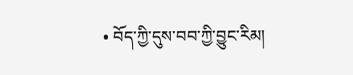• བོད་ཀྱི་དུས་བབ་ཀྱི་བྱུང་རིམ།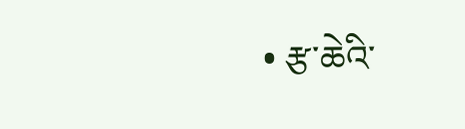• རྩ་ཆེའི་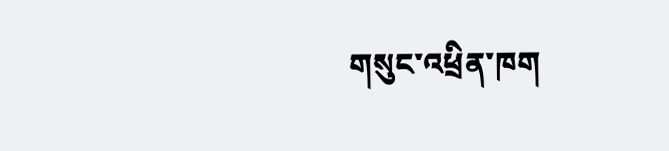གསུང་འཕྲིན་ཁག